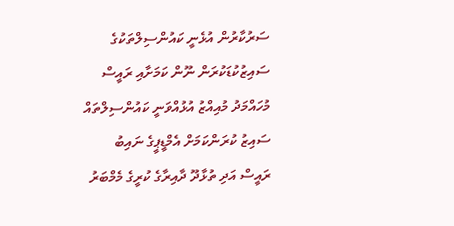ސަރުކާރުން އުޅެނީ ކައުންސިލްތަކުގެ ސައިޒުކުޑަކުރަން ނޫން ކަމަށާއި ރައީސް މުހައްމަދު މުއިއްޒު އުޅުއްވަނީ ކައުންސިލްތައް ސައިޒު ކުރަންކަމަށް އެމްޑީޕީގެ ނައިބު ރައީސް އަދި ތުޅާދޫ ދާއިރާގެ ކުރީގެ މެމްބަރު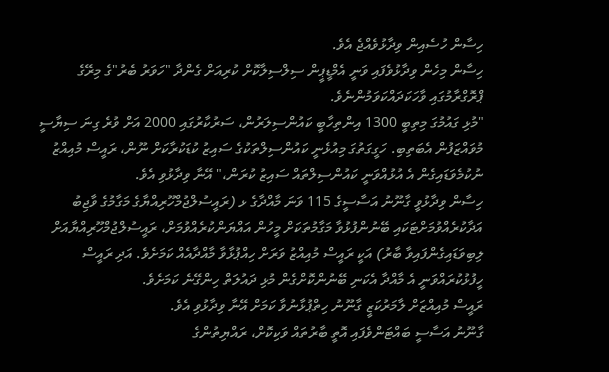ހިސާން ހުސެއިން ވިދާޅުވެއްޖެ އެވެ.
ހިސާން މިހެން ވިދާޅުވެފައި ވަނީ އެމްޑީޕީން ސިލްސިލާކޮށް ކުރިއަށް ގެންދާ "ހަވަރު ބެރު"ގެ މިރޭގެ ޕްރޮގްރާމުގައި ވާހަކަދައްކަވަމުންނެވެ.
"މުޅި ގައުމުގަ މިތިބީ 1300 އިންތިހާބީ ކައުންސިލަރުން، ސަރުކާރުގައި 2000 އަށް ވުރެ ގިނަ ސިޔާސީ މުވައްޒަފުން އެބަތިބި. ހަގީގަތުގަ މިއުޅެނީ ކައުންސިލްތަކުގެ ސައިޒު ކުޑަކުރާކަށް ނޫން، ރައީސް މުއިއްޒު ނުކުމެވަޑައިގެން އެ އުޅުއްވަނީ ކައުންސިލްތައް ސައިޒު ކުރަން،" އޭނާ ވިދާޅުވި އެވެ.
ހިސާން ވިދާޅުވީ ގާނޫނު އަސާސީގެ 115 ވަނަ މާއްދާގެ ޅ (ރައީސުލްޖުމްހޫރިއްޔާގެ މަގާމުގެ ވާޖިބު އަދާކުރެއްވުމަށްޓަކައި ބޭނުންފުޅުވާ މަގާމުތަކަށް މީހުން އައްޔަންކުރެއްވުމަށް، ރައީސުލްޖުމްހޫރިއްޔާއަށް ލިބިވަޑައިގެންފައިވާ ބާރު) އަކީ ރައީސް މުއިއްޒު ވަރަށް ހިއްޕުޅާވާ މާއްދާއެއް ކަމަށެވެ. އަދި ރައީސް ހީފުޅުކުރައްވަނީ އެ މާއްދާ އެކަނި ބޭނުންކޮށްގެން މުޅި ދައުލަތް ހިންގޭނެ ކަމަށެވެ.
ރައީސް މުއިއްޒަށް ލާމަރުކަޒީ ގާނޫނު ހިތްޕުޅާނުވާ ކަމަށް އޭނާ ވިދާޅުވި އެވެ.
ގާނޫނު އަސާސީ ބައްޓަންވެފައި އޮތީ ބާރުތައް ވަކިކޮށް، ރައްޔިތުންގެ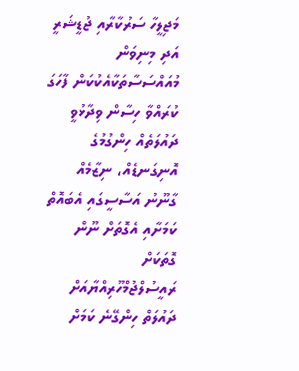މަޖިލީހާ ސަރުކާރާއި ޖުޑީޝަރީ އަދި މިނިވަން މުއައްސަސާތަކާއެކުކަން ފާހަގަ ކުރައްވާ ހިސާން ވިދާޅުވީ ދައުލަތެއް ހިންގުމުގެ އޮނިގަނޑެއް، ނިޒާމެއް ގާނޫނު އަސާސީގައި އެބައޮތް ކަމަށާއި އެގޮތަށް ނޫން ގޮތަކަށް ރައީސުލްޖުމްހޫރިއްޔާއަށް ދައުލަތް ހިންގޭނެ ކަމަށް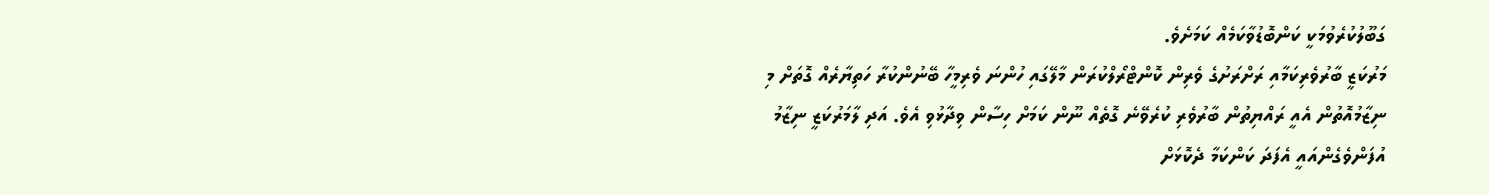ގަބޫލުކުރެވުމަކީ ކަންބޮޑުވާކަމެއް ކަމަށެވެ.
މަރުކަޒީ ބާރުވެރިކަމާއި ރަށްރަށުގެ ވެރިން ކޮންޓްރޯލްކުރަން މާލޭގައި ހުންނަ ވެރިމީހާ ބޭނުންކުރާ ހަތިޔާރެއް ގޮތަށް މި ނިޒާމުއޮތުން އެއީ ރައްޔިތުން ބާރުވެރި ކުރެވޭނެ ގޮތެއް ނޫން ކަމަށް ހިސާން ވިދާޅުވި އެވެ. އަދި ލާމަރުކަޒީ ނިޒާމު އުފަންވެގެންއައީ އެފަދަ ކަންކަމާ ދެކޮޅަށް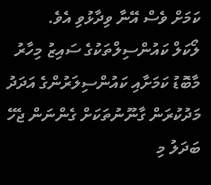ކަމަށް ވެސް އޭނާ ވިދާޅުވި އެވެ.
ލޯކަލް ކައުންސިލްތަކުގެ ސައިޒު މިހާރު މާބޮޑު ކަމަށާއި ކައުންސިލަރުންގެ އަދަދު މަދުކުރަން ގާނޫނުތަކަށް ގެންނަން ޖެހޭ ބަދަލު މި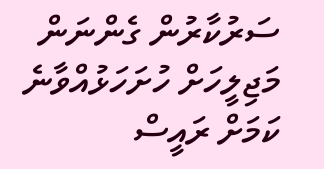ސަރުކާރުން ގެންނަން މަޖިލީހަށް ހުށަހަޅުއްވާނެ ކަމަށް ރައީސް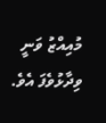މުއިއްޒު ވަނީ ވިދާޅުވެފަ އެވެ.